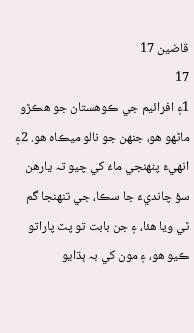قاضين 17
17
1۽ افرائيم جي ڪوهستان جو هڪڙو ماڻهو هو، جنهن جو نالو ميڪاہ هو. 2۽ انهيءَ پنهنجي ماءُ کي چيو تہ يارهن سؤ چانديءَ جا سڪا، جي تنهنجا گم ٿي ويا هئا، ۽ جن بابت تو پٽ پاراتو ڪيو هو، ۽ مون کي بہ ٻڌايو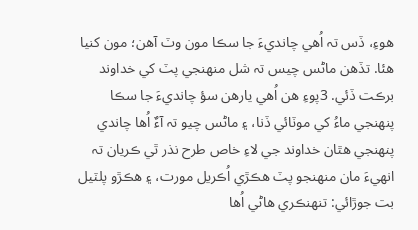هوءِ، ڏس تہ اُهي چانديءَ جا سڪا مون وٽ آهن؛ مون کنيا هئا. تڏهن ماڻس چيس تہ شل منهنجي پٽ کي خداوند برڪت ڏئي. 3پوءِ هن اُهي يارهن سؤ چانديءَ جا سڪا پنهنجي ماءُ کي موٽائي ڏنا، ۽ ماڻس چيو تہ آءٌ اُها چاندي پنهنجي هٿان خداوند جي لاءِ خاص طرح نذر ٿي ڪريان تہ انهيءَ مان منهنجو پٽ هڪڙي اُڪريل مورت، ۽ هڪڙو پلٽيل بت جوڙائي: تنهنڪري هاڻي اُها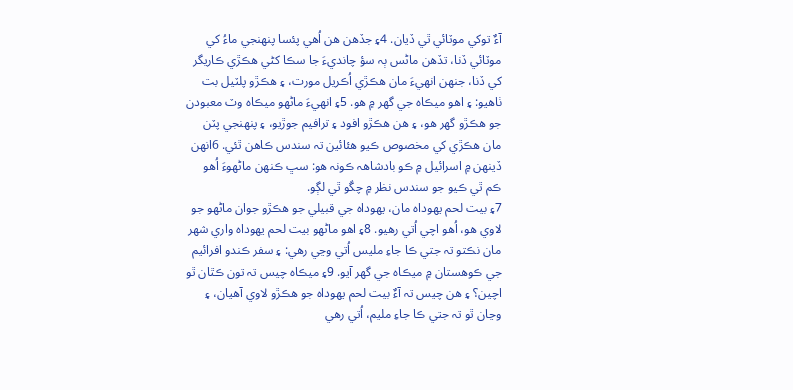آءٌ توکي موٽائي ٿي ڏيان. 4۽ جڏهن هن اُهي پئسا پنهنجي ماءُ کي موٽائي ڏنا، تڏهن ماڻس ٻہ سؤ چانديءَ جا سڪا کڻي هڪڙي ڪاريگر کي ڏنا، جنهن انهيءَ مان هڪڙي اُڪريل مورت، ۽ هڪڙو پلٽيل بت ٺاهيو: ۽ اهو ميڪاہ جي گهر ۾ هو. 5۽ انهيءَ ماڻهو ميڪاہ وٽ معبودن جو هڪڙو گهر هو، ۽ هن هڪڙو افود ۽ ترافيم جوڙيو، ۽ پنهنجي پٽن مان هڪڙي کي مخصوص ڪيو هئائين تہ سندس ڪاهن ٿئي. 6انهن ڏينهن ۾ اسرائيل ۾ ڪو بادشاهہ ڪونہ هو: سڀ ڪنهن ماڻهوءَ اُهو ڪم ٿي ڪيو جو سندس نظر ۾ چڱو ٿي لڳو.
7۽ بيت لحم يهوداہ مان، يهوداہ جي قبيلي جو هڪڙو جوان ماڻهو جو لاوي هو، اُهو اچي اُتي رهيو. 8۽ اهو ماڻهو بيت لحم يهوداہ واري شهر مان نڪتو تہ جتي ڪا جاءِ مليس اُتي وڃي رهي: ۽ سفر ڪندو افرائيم جي ڪوهستان ۾ ميڪاہ جي گهر آيو. 9۽ ميڪاہ چيس تہ تون ڪٿان ٿو اچين؟ ۽ هن چيس تہ آءٌ بيت لحم يهوداہ جو هڪڙو لاوي آهيان، ۽ وڃان ٿو تہ جتي ڪا جاءِ مليم، اُتي رهي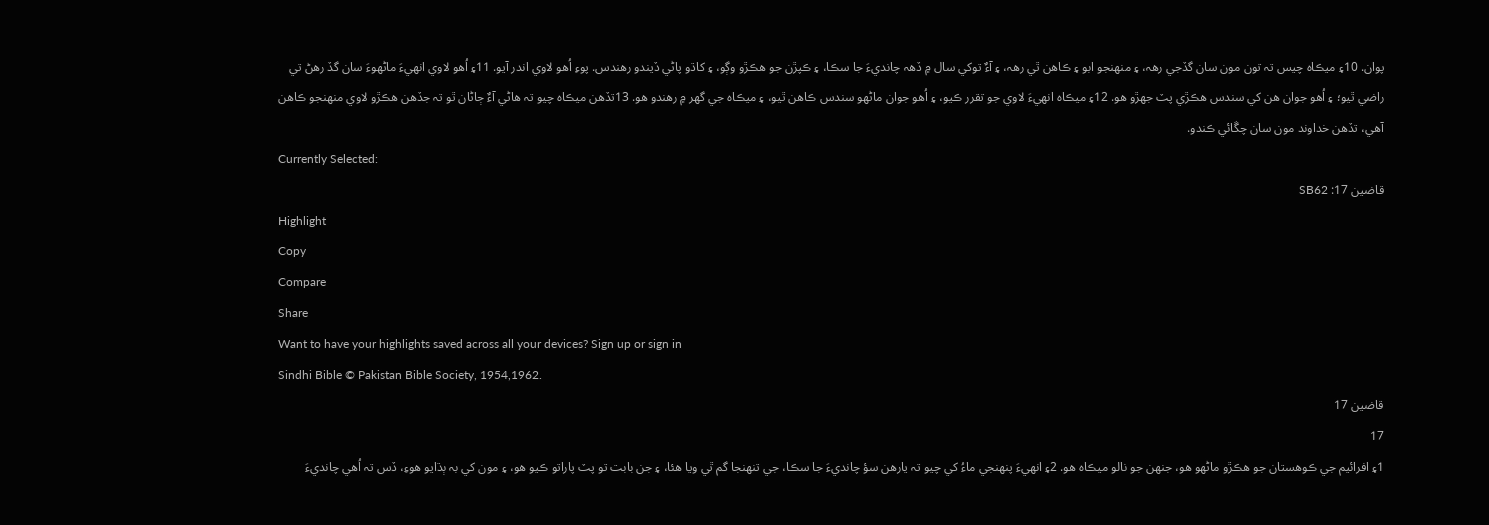پوان. 10۽ ميڪاہ چيس تہ تون مون سان گڏجي رهہ، ۽ منهنجو ابو ۽ ڪاهن ٿي رهہ، ۽ آءٌ توکي سال ۾ ڏهہ چانديءَ جا سڪا، ۽ ڪپڙن جو هڪڙو وڳو، ۽ کاڌو پاڻي ڏيندو رهندس. پوءِ اُهو لاوي اندر آيو. 11۽ اُهو لاوي انهيءَ ماڻهوءَ سان گڏ رهڻ تي راضي ٿيو؛ ۽ اُهو جوان هن کي سندس هڪڙي پٽ جهڙو هو. 12۽ ميڪاہ انهيءَ لاوي جو تقرر ڪيو، ۽ اُهو جوان ماڻهو سندس ڪاهن ٿيو، ۽ ميڪاہ جي گهر ۾ رهندو هو. 13تڏهن ميڪاہ چيو تہ هاڻي آءٌ ڄاڻان ٿو تہ جڏهن هڪڙو لاوي منهنجو ڪاهن آهي، تڏهن خداوند مون سان چڱائي ڪندو.
Currently Selected:
قاضين 17: SB62
Highlight
Copy
Compare
Share
Want to have your highlights saved across all your devices? Sign up or sign in
Sindhi Bible © Pakistan Bible Society, 1954,1962.
قاضين 17
17
1۽ افرائيم جي ڪوهستان جو هڪڙو ماڻهو هو، جنهن جو نالو ميڪاہ هو. 2۽ انهيءَ پنهنجي ماءُ کي چيو تہ يارهن سؤ چانديءَ جا سڪا، جي تنهنجا گم ٿي ويا هئا، ۽ جن بابت تو پٽ پاراتو ڪيو هو، ۽ مون کي بہ ٻڌايو هوءِ، ڏس تہ اُهي چانديءَ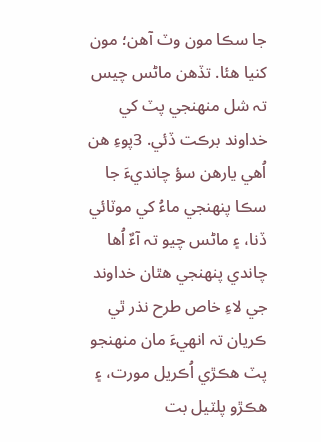جا سڪا مون وٽ آهن؛ مون کنيا هئا. تڏهن ماڻس چيس تہ شل منهنجي پٽ کي خداوند برڪت ڏئي. 3پوءِ هن اُهي يارهن سؤ چانديءَ جا سڪا پنهنجي ماءُ کي موٽائي ڏنا، ۽ ماڻس چيو تہ آءٌ اُها چاندي پنهنجي هٿان خداوند جي لاءِ خاص طرح نذر ٿي ڪريان تہ انهيءَ مان منهنجو پٽ هڪڙي اُڪريل مورت، ۽ هڪڙو پلٽيل بت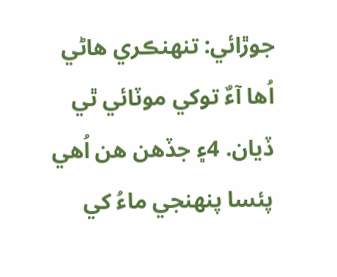جوڙائي: تنهنڪري هاڻي اُها آءٌ توکي موٽائي ٿي ڏيان. 4۽ جڏهن هن اُهي پئسا پنهنجي ماءُ کي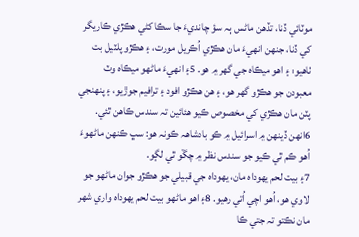موٽائي ڏنا، تڏهن ماڻس ٻہ سؤ چانديءَ جا سڪا کڻي هڪڙي ڪاريگر کي ڏنا، جنهن انهيءَ مان هڪڙي اُڪريل مورت، ۽ هڪڙو پلٽيل بت ٺاهيو: ۽ اهو ميڪاہ جي گهر ۾ هو. 5۽ انهيءَ ماڻهو ميڪاہ وٽ معبودن جو هڪڙو گهر هو، ۽ هن هڪڙو افود ۽ ترافيم جوڙيو، ۽ پنهنجي پٽن مان هڪڙي کي مخصوص ڪيو هئائين تہ سندس ڪاهن ٿئي. 6انهن ڏينهن ۾ اسرائيل ۾ ڪو بادشاهہ ڪونہ هو: سڀ ڪنهن ماڻهوءَ اُهو ڪم ٿي ڪيو جو سندس نظر ۾ چڱو ٿي لڳو.
7۽ بيت لحم يهوداہ مان، يهوداہ جي قبيلي جو هڪڙو جوان ماڻهو جو لاوي هو، اُهو اچي اُتي رهيو. 8۽ اهو ماڻهو بيت لحم يهوداہ واري شهر مان نڪتو تہ جتي ڪا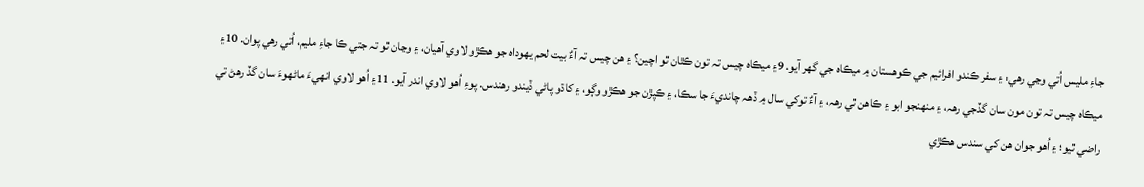جاءِ مليس اُتي وڃي رهي: ۽ سفر ڪندو افرائيم جي ڪوهستان ۾ ميڪاہ جي گهر آيو. 9۽ ميڪاہ چيس تہ تون ڪٿان ٿو اچين؟ ۽ هن چيس تہ آءٌ بيت لحم يهوداہ جو هڪڙو لاوي آهيان، ۽ وڃان ٿو تہ جتي ڪا جاءِ مليم، اُتي رهي پوان. 10۽ ميڪاہ چيس تہ تون مون سان گڏجي رهہ، ۽ منهنجو ابو ۽ ڪاهن ٿي رهہ، ۽ آءٌ توکي سال ۾ ڏهہ چانديءَ جا سڪا، ۽ ڪپڙن جو هڪڙو وڳو، ۽ کاڌو پاڻي ڏيندو رهندس. پوءِ اُهو لاوي اندر آيو. 11۽ اُهو لاوي انهيءَ ماڻهوءَ سان گڏ رهڻ تي راضي ٿيو؛ ۽ اُهو جوان هن کي سندس هڪڙي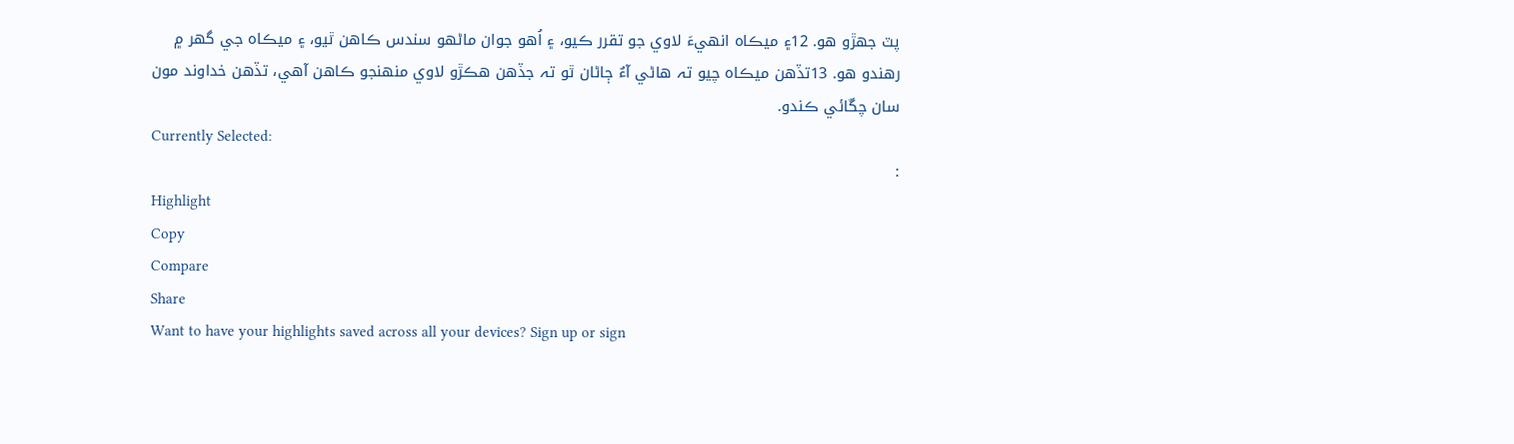پٽ جهڙو هو. 12۽ ميڪاہ انهيءَ لاوي جو تقرر ڪيو، ۽ اُهو جوان ماڻهو سندس ڪاهن ٿيو، ۽ ميڪاہ جي گهر ۾ رهندو هو. 13تڏهن ميڪاہ چيو تہ هاڻي آءٌ ڄاڻان ٿو تہ جڏهن هڪڙو لاوي منهنجو ڪاهن آهي، تڏهن خداوند مون سان چڱائي ڪندو.
Currently Selected:
:
Highlight
Copy
Compare
Share
Want to have your highlights saved across all your devices? Sign up or sign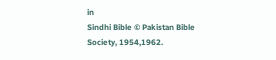in
Sindhi Bible © Pakistan Bible Society, 1954,1962.